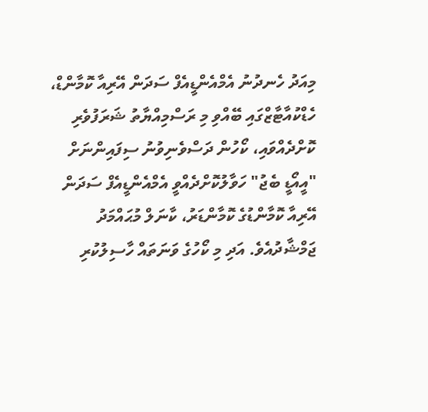މިއަދު ހެނދުނު އެމްއެންޑީއެފް ސަދަން އޭރިއާ ކޮމާންޑް، ހެޑްކުއާޓާޒްގައި ބޭއްވި މި ރަސްމިއްޔާތު ޝަރަފުވެރި ކޮށްދެއްވައި، ކޯހުން ދަސްވެނިވުނު ސިފައިންނަށް "އީއޯޑީ ބެޖު" ހަވާލުކޮށްދެއްވީ އެމްއެންޑީއެފް ސަދަން އޭރިއާ ކޮމާންޑުގެ ކޮމާންޑަރު، ކާނަލް މުޙައްމަދު ޖަމްޝާދުއެވެ. އަދި މި ކޯހުގެ ވަނަތައް ހާސިލުކުރި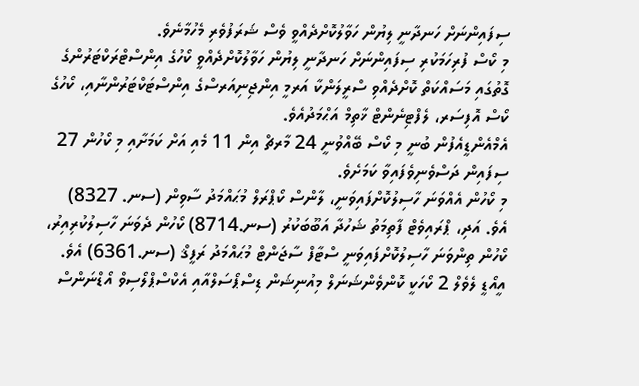ސިފައިންނަށް ހަނދާނީ ލިޔުން ހަވާލުކޮށްދެއްވީ ވެސް ޝަރަފުވެރި މެހުމާނެވެ.
މި ކޯސް ފުރިހަމަކުރި ސިފައިންނަށް ހަނދާނީ ލިޔުން ހަވާލުކޮށްދެއްވީ ކޯހުގެ އިންސްޓްރަކްޓަރުންގެ ގޮތުގައި މަސައްކަތް ކޮށްދެއްވި ސްރީލަންކާ އަރމީ އިންޖިނިއަރސްގެ އިންސްޓަކްޓަރުންނާއި، ކޯހުގެ ކޯސް އޮފިސަރ، ލެފްޓިނެންޓް ޚާތިމް އަޙްމަދުއެވެ.
އެމްއެންޑީއެފުން ބުނީ މި ކޯސް ބޭއްވުނީ 24 މާރޗް އިން 11 މެއި އަށް ކަމަށާއި މި ކޯހުން 27 ސިފައިން ދަސްވެނިވެފައިވާ ކަމަށެވެ.
މި ކޯހުން އެއްވަނަ ހާސިލުކޮށްފައިވަނީ، ލާންސް ކޯޕްރަލް މުޙައްމަދު ސާވިން (ސނ. 8327) އެވެ. އަދި، ޕްރައިވެޓް ފާތިމަތު ޝަހުދާ އަބޫބަކުރު (ސނ.8714) ކޯހުން ދެވަނަ ހާސިލުކުރިއިރު، ކޯހުން ތިންވަނަ ހާސިލުކޮށްފައިވަނީ ސްޓާފް ސާޖަންޓް މުޙައްމަދު ރަފީޤް (ސނ.6361) އެވެ.
އީއޯޑީ ލެވެލް 2 ކޯހަކީ ކޮންވެންޝަނަލް މިއުނިޝަން ޑިސްޕޯސަލްއާއި އެކްސްޕްލޯސިވް އޯޑްނަންސް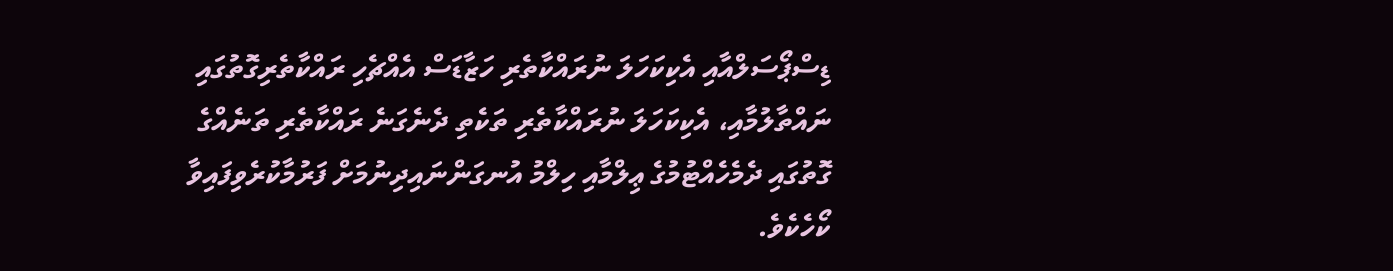ޑިސްޕޯސަލްއާއި އެކިކަހަލަ ނުރައްކާތެރި ހަޒާޑަސް އެއްޗެހި ރައްކާތެރިގޮތުގައި ނައްތާލުމާއި، އެކިކަހަލަ ނުރައްކާތެރި ތަކެތި ދެނެގަނެ ރައްކާތެރި ތަނެއްގެ ގޮތުގައި ދެމެހެއްޓުމުގެ ޢިލްމާއި ހިލްމު އުނގަންނައިދިނުމަށް ފަރުމާކުރެވިފައިވާ ކޯހެކެވެ.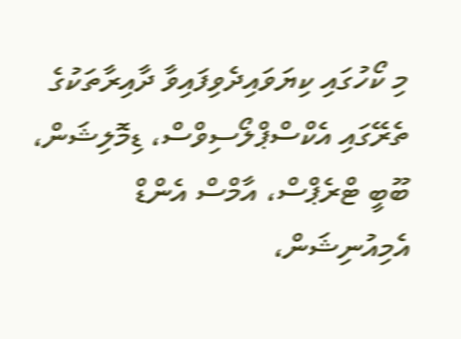މި ކޯހުގައި ކިޔަވައިދެވިފައިވާ ދާއިރާތަކުގެ ތެރޭގައި އެކްސްޕްލޯސިވްސް، ޑިމޮލިޝަން، ބޫބީ ޓްރެޕްސް، އާމްސް އެންޑް އެމިއުނިޝަން،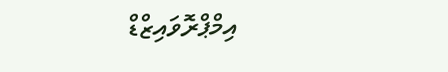އިމްޕްރޮވައިޒްޑް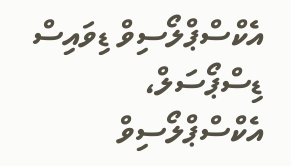އެކްސްޕްލޯސިވް ޑިވައިސް ޑިސްޕޯސަލް، އެކްސްޕްލޯސިވް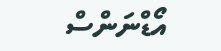އޯޑްނަންސް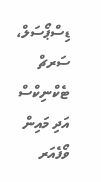ޑިސްޕޯސަލް، ސަރޗް ޓެކްނިކްސް އަދި މައިން ވޯފެއަރ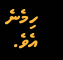ހިމެނެ އެވެ.